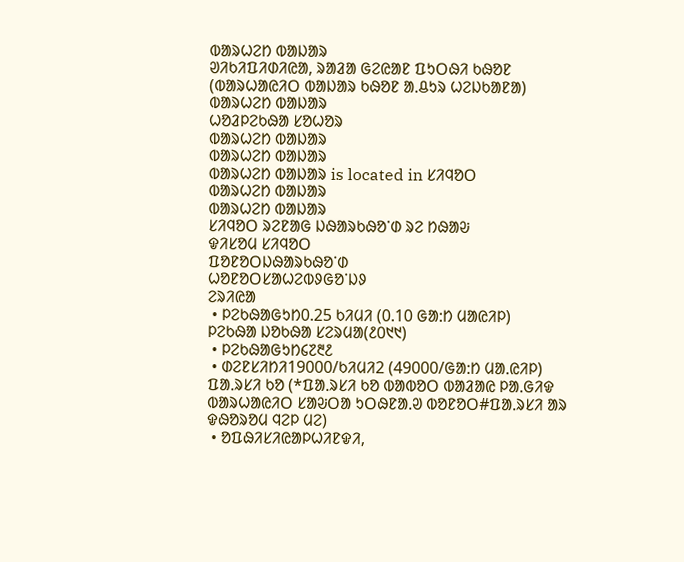ᱵᱟᱨᱦᱮᱴ ᱵᱟᱡᱟᱨ
ᱣᱤᱠᱤᱯᱤᱰᱤᱭᱟ, ᱨᱟᱲᱟ ᱜᱮᱭᱟᱱ ᱯᱩᱛᱷᱤ ᱠᱷᱚᱱ
(ᱵᱟᱨᱦᱟᱭᱤᱛ ᱵᱟᱡᱟᱨ ᱠᱷᱚᱱ ᱟᱹᱪᱩᱨ ᱦᱮᱡᱠᱟᱱᱟ)
ᱵᱟᱨᱦᱮᱴ ᱵᱟᱡᱟᱨ
ᱦᱚᱲᱞᱮᱠᱷᱟ ᱥᱚᱦᱚᱨ
ᱵᱟᱨᱦᱮᱴ ᱵᱟᱡᱟᱨ
ᱵᱟᱨᱦᱮᱴ ᱵᱟᱡᱟᱨ
ᱵᱟᱨᱦᱮᱴ ᱵᱟᱡᱟᱨ is located in ᱥᱤᱧᱚᱛ
ᱵᱟᱨᱦᱮᱴ ᱵᱟᱡᱟᱨ
ᱵᱟᱨᱦᱮᱴ ᱵᱟᱡᱟᱨ
ᱥᱤᱧᱚᱛ ᱨᱮᱱᱟᱜ ᱡᱷᱟᱨᱠᱷᱚᱸᱰ ᱨᱮ ᱴᱷᱟᱶ
ᱫᱤᱥᱚᱢ ᱥᱤᱧᱚᱛ
ᱯᱚᱱᱚᱛᱡᱷᱟᱨᱠᱷᱚᱸᱰ
ᱦᱚᱱᱚᱛᱥᱟᱦᱮᱵᱽᱜᱚᱸᱡᱽ
ᱮᱨᱤᱭᱟ
 • ᱞᱮᱠᱷᱟᱜᱩᱴ0.25 ᱠᱤᱢᱤ (0.10 ᱜᱟᱺᱴ ᱢᱟᱭᱤᱞ)
ᱞᱮᱠᱷᱟ ᱡᱚᱠᱷᱟ ᱥᱮᱨᱢᱟ(᱒᱐᱑᱑)
 • ᱞᱮᱠᱷᱟᱜᱩᱴ᱔᱗᱓᱒
 • ᱰᱮᱱᱥᱤᱴᱤ19000/ᱠᱤᱢᱤ2 (49000/ᱜᱟᱺᱴ ᱢᱟᱹᱭᱤᱞ)
ᱯᱟᱹᱨᱥᱤ ᱠᱚ (*ᱯᱟᱹᱨᱥᱤ ᱠᱚ ᱵᱟᱵᱚᱛ ᱵᱟᱲᱟᱭ ᱞᱟᱹᱜᱤᱫ ᱵᱟᱨᱦᱟᱭᱤᱛ ᱥᱟᱶᱛᱟ ᱩᱛᱷᱱᱟᱹᱣ ᱵᱚᱱᱚᱛ#ᱯᱟᱹᱨᱥᱤ ᱟᱨ ᱫᱷᱚᱨᱚᱢ ᱧᱮᱞ ᱢᱮ)
 • ᱚᱯᱷᱤᱥᱤᱭᱟᱞᱦᱤᱱᱫᱤ,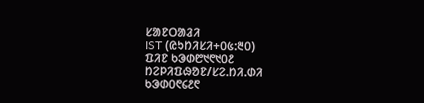ᱥᱟᱱᱛᱟᱲᱤ
IST (ᱭᱩᱴᱤᱥᱤ+᱐᱕:᱓᱐)
ᱯᱤᱱ ᱠᱳᱰ᱘᱑᱖᱑᱐᱒
ᱴᱮᱞᱤᱯᱷᱚᱱ/ᱥᱮ.ᱴᱤ.ᱰᱤ ᱠᱳᱰ᱐᱖᱔᱒᱖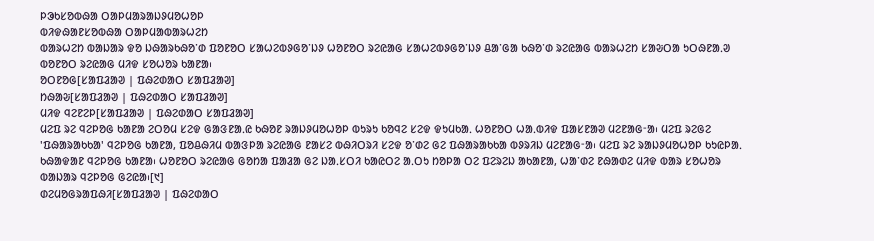ᱞᱳᱠᱥᱚᱵᱷᱟ ᱛᱟᱞᱢᱟᱨᱟᱡᱽᱢᱚᱦᱚᱞ
ᱵᱤᱫᱷᱟᱱᱥᱚᱵᱷᱟ ᱛᱟᱞᱢᱟᱵᱟᱨᱦᱮᱴ
ᱵᱟᱨᱦᱮᱴ ᱵᱟᱡᱟᱨ ᱫᱚ ᱡᱷᱟᱨᱠᱷᱚᱸᱰ ᱯᱚᱱᱚᱛ ᱥᱟᱦᱮᱵᱽᱜᱚᱸᱡᱽ ᱦᱚᱱᱚᱛ ᱨᱮᱭᱟᱜ ᱥᱟᱦᱮᱵᱽᱜᱚᱸᱡᱽ ᱪᱟᱸᱜᱟ ᱠᱷᱚᱸᱰ ᱨᱮᱭᱟᱜ ᱵᱟᱨᱦᱮᱴ ᱥᱟᱶᱛᱟ ᱩᱛᱷᱱᱟᱹᱣ ᱵᱚᱱᱚᱛ ᱨᱮᱭᱟᱜ ᱢᱤᱫ ᱥᱚᱦᱚᱨ ᱠᱟᱱᱟ᱾
ᱚᱛᱱᱚᱜ[ᱥᱟᱯᱲᱟᱣ | ᱯᱷᱮᱰᱟᱛ ᱥᱟᱯᱲᱟᱣ]
ᱴᱷᱟᱶ[ᱥᱟᱯᱲᱟᱣ | ᱯᱷᱮᱰᱟᱛ ᱥᱟᱯᱲᱟᱣ]
ᱢᱤᱫ ᱧᱮᱱᱮᱞ[ᱥᱟᱯᱲᱟᱣ | ᱯᱷᱮᱰᱟᱛ ᱥᱟᱯᱲᱟᱣ]
ᱢᱮᱯ ᱨᱮ ᱧᱮᱞᱚᱜ ᱠᱟᱱᱟ ᱮᱛᱚᱢ ᱥᱮᱫ ᱜᱟᱝᱱᱟᱹᱭ ᱠᱷᱚᱱ ᱨᱟᱡᱽᱢᱚᱦᱚᱞ ᱵᱩᱨᱩ ᱠᱚᱧᱮ ᱥᱮᱫ ᱫᱩᱢᱠᱟᱹ ᱦᱚᱱᱚᱛ ᱦᱟᱹᱵᱤᱫ ᱯᱟᱥᱱᱟᱣ ᱢᱮᱱᱟᱜᱼᱟ᱾ ᱢᱮᱯ ᱨᱮᱜᱮ 'ᱯᱷᱟᱨᱟᱠᱠᱟ' ᱧᱮᱞᱚᱜ ᱠᱟᱱᱟ, ᱯᱚᱪᱷᱤᱢ ᱵᱟᱝᱞᱟ ᱨᱮᱭᱟᱜ ᱱᱟᱥᱮ ᱵᱷᱤᱛᱨᱤ ᱥᱮᱫ ᱚᱸᱰᱮ ᱜᱮ ᱯᱷᱟᱨᱟᱠᱠᱟ ᱵᱽᱨᱤᱡ ᱢᱮᱱᱟᱜᱼᱟ᱾ ᱢᱮᱯ ᱨᱮ ᱨᱟᱡᱽᱢᱚᱦᱚᱞ ᱠᱩᱭᱞᱟᱹ ᱠᱷᱟᱫᱟᱱ ᱧᱮᱞᱚᱜ ᱠᱟᱱᱟ᱾ ᱦᱚᱱᱚᱛ ᱨᱮᱭᱟᱜ ᱜᱚᱴᱟ ᱯᱟᱲᱟ ᱜᱮ ᱡᱟᱹᱥᱛᱤ ᱠᱟᱭᱛᱮ ᱟᱹᱛᱩ ᱴᱚᱞᱟ ᱛᱮ ᱯᱮᱨᱮᱡ ᱟᱠᱟᱱᱟ, ᱦᱟᱸᱰᱮ ᱱᱷᱟᱰᱮ ᱢᱤᱫ ᱵᱟᱨ ᱥᱚᱦᱚᱨ ᱵᱟᱡᱟᱨ ᱧᱮᱞᱚᱜ ᱜᱮᱭᱟ᱾[᱑]
ᱰᱮᱢᱚᱜᱨᱟᱯᱷᱤ[ᱥᱟᱯᱲᱟᱣ | ᱯᱷᱮᱰᱟᱛ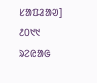ᱥᱟᱯᱲᱟᱣ]
᱒᱐᱑᱑ ᱨᱮᱭᱟᱜ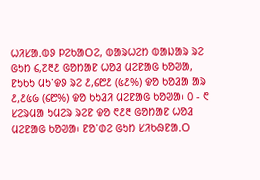ᱦᱤᱥᱟᱹᱵᱽ ᱞᱮᱠᱟᱛᱮ, ᱵᱟᱨᱦᱮᱴ ᱵᱟᱡᱟᱨ ᱨᱮ ᱜᱩᱴ ᱔,᱗᱓᱒ ᱜᱚᱴᱟᱱ ᱦᱚᱲ ᱢᱮᱱᱟᱜ ᱠᱚᱣᱟ, ᱱᱩᱠᱩ ᱢᱩᱸᱫᱽ ᱨᱮ ᱒,᱔᱘᱒ (᱕᱒%) ᱫᱚ ᱠᱚᱲᱟ ᱟᱨ ᱒,᱒᱕᱙ (᱔᱘%) ᱫᱚ ᱠᱩᱲᱤ ᱢᱮᱱᱟᱜ ᱠᱚᱣᱟ᱾ ᱐ - ᱖ ᱥᱮᱨᱢᱟ ᱩᱢᱮᱨ ᱨᱮᱱ ᱫᱚ ᱖᱒᱓ ᱜᱚᱴᱟᱱ ᱦᱚᱲ ᱢᱮᱱᱟᱜ ᱠᱚᱣᱟ᱾ ᱱᱚᱸᱰᱮ ᱜᱩᱴ ᱥᱤᱠᱷᱱᱟᱹᱛ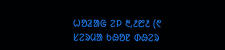ᱦᱚᱲᱟᱜ ᱮᱞ ᱓,᱒᱘᱒ (᱖ ᱥᱮᱨᱢᱟ ᱠᱷᱚᱱ ᱰᱷᱮᱨ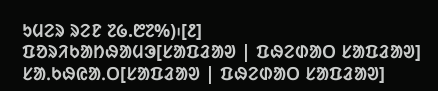ᱩᱢᱮᱨ ᱨᱮᱱ ᱗᱙.᱘᱗%)᱾[᱒]
ᱯᱚᱨᱤᱠᱟᱴᱷᱟᱢᱳ[ᱥᱟᱯᱲᱟᱣ | ᱯᱷᱮᱰᱟᱛ ᱥᱟᱯᱲᱟᱣ]
ᱥᱟᱹᱠᱷᱭᱟᱹᱛ[ᱥᱟᱯᱲᱟᱣ | ᱯᱷᱮᱰᱟᱛ ᱥᱟᱯᱲᱟᱣ]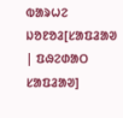ᱵᱟᱨᱦᱮ ᱡᱚᱱᱚᱲ[ᱥᱟᱯᱲᱟᱣ | ᱯᱷᱮᱰᱟᱛ ᱥᱟᱯᱲᱟᱣ]